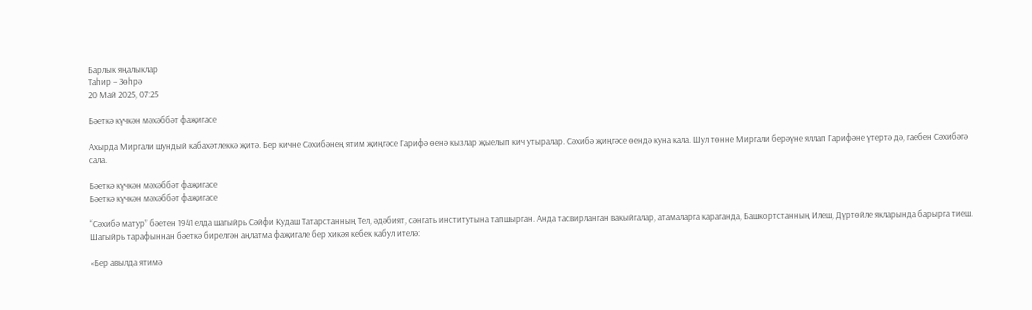Барлык яңалыклар
Таһир – Зөһрә
20 Май 2025, 07:25

Бәеткә күчкән мәхәббәт фаҗигасе

Ахырда Миргали шундый кабахәтлеккә җитә. Бер кичне Сәхибәнең ятим җиңгәсе Гарифә өенә кызлар җыелып кич утыралар. Сәхибә җиңгәсе өендә куна кала. Шул төнне Миргали берәүне яллап Гарифәне үтертә дә, гаебен Сәхибәгә сала.

Бәеткә күчкән мәхәббәт фаҗигасе
Бәеткә күчкән мәхәббәт фаҗигасе

“Сәхибә матур” бәетен 1941 елда шагыйрь Сәйфи Кудаш Татарстанның Тел, әдәбият, сәнгать институтына тапшырган. Анда тасвирланган вакыйгалар, атамаларга караганда, Башкортстанның Илеш, Дүртөйле якларында барырга тиеш. Шагыйрь тарафыннан бәеткә бирелгән аңлатма фаҗигале бер хикәя кебек кабул ителә:

«Бер авылда ятимә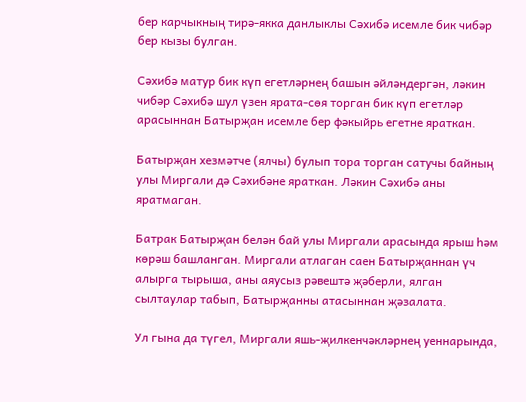бер карчыкның тирә-якка данлыклы Сәхибә исемле бик чибәр бер кызы булган.

Сәхибә матур бик күп егетләрнең башын әйләндергән, ләкин чибәр Сәхибә шул үзен ярата-сөя торган бик күп егетләр арасыннан Батырҗан исемле бер фәкыйрь егетне яраткан.

Батырҗан хезмәтче (ялчы) булып тора торган сатучы байның улы Миргали дә Сәхибәне яраткан. Ләкин Сәхибә аны яратмаган.

Батрак Батырҗан белән бай улы Миргали арасында ярыш һәм көрәш башланган. Миргали атлаган саен Батырҗаннан үч алырга тырыша, аны аяусыз рәвештә җәберли, ялган сылтаулар табып, Батырҗанны атасыннан җәзалата.

Ул гына да түгел, Миргали яшь-җилкенчәкләрнең уеннарында,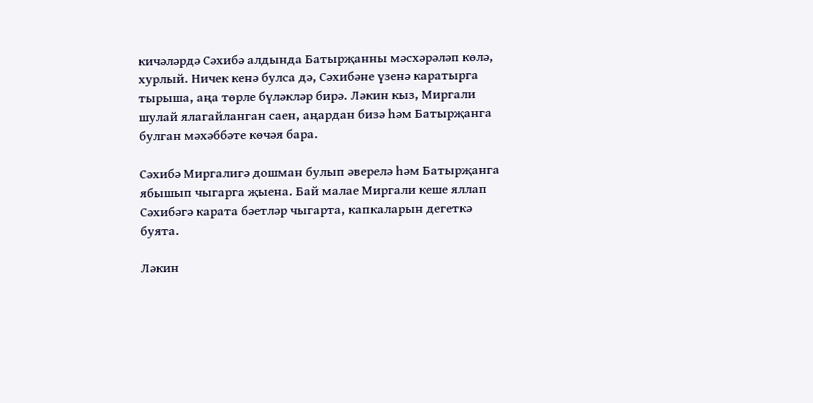кичәләрдә Сәхибә алдында Батырҗанны мәсхәрәләп көлә, хурлый. Ничек кенә булса дә, Сәхибәне үзенә каратырга тырыша, аңа төрле бүләкләр бирә. Ләкин кыз, Миргали шулай ялагайланган саен, аңардан бизә һәм Батырҗанга булган мәхәббәте көчәя бара.

Сәхибә Миргалигә дошман булып әверелә һәм Батырҗанга ябышып чыгарга җыена. Бай малае Миргали кеше яллап Сәхибәгә карата бәетләр чыгарта, капкаларын дегеткә буята.

Ләкин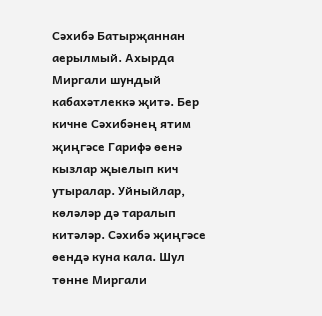Сәхибә Батырҗаннан аерылмый. Ахырда Миргали шундый кабахәтлеккә җитә. Бер кичне Сәхибәнең ятим җиңгәсе Гарифә өенә кызлар җыелып кич утыралар. Уйныйлар, көләләр дә таралып китәләр. Сәхибә җиңгәсе өендә куна кала. Шул төнне Миргали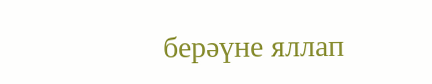берәүне яллап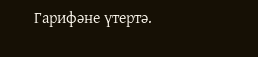Гарифәне үтертә.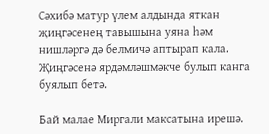Сәхибә матур үлем алдында яткан җиңгәсенең тавышына уяна һәм нишләргә дә белмичә аптырап кала. Җиңгәсенә ярдәмләшмәкче булып канга буялып бетә.

Бай малае Миргали максатына ирешә.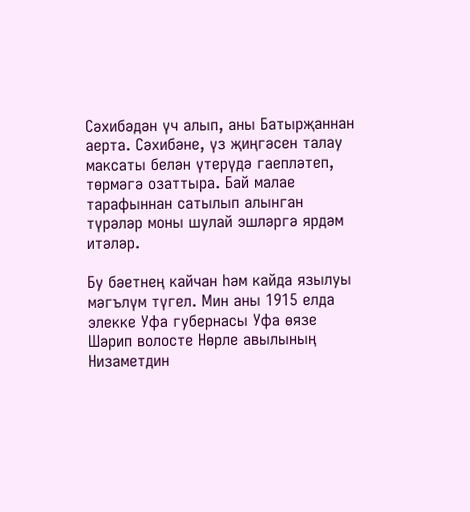Сәхибәдән үч алып, аны Батырҗаннан аерта. Сәхибәне, үз җиңгәсен талау максаты белән үтерүдә гаепләтеп, төрмәгә озаттыра. Бай малае тарафыннан сатылып алынган түрәләр моны шулай эшләргә ярдәм итәләр.

Бу бәетнең кайчан һәм кайда язылуы мәгълүм түгел. Мин аны 1915 елда элекке Уфа губернасы Уфа өязе Шәрип волосте Нөрле авылының Низаметдин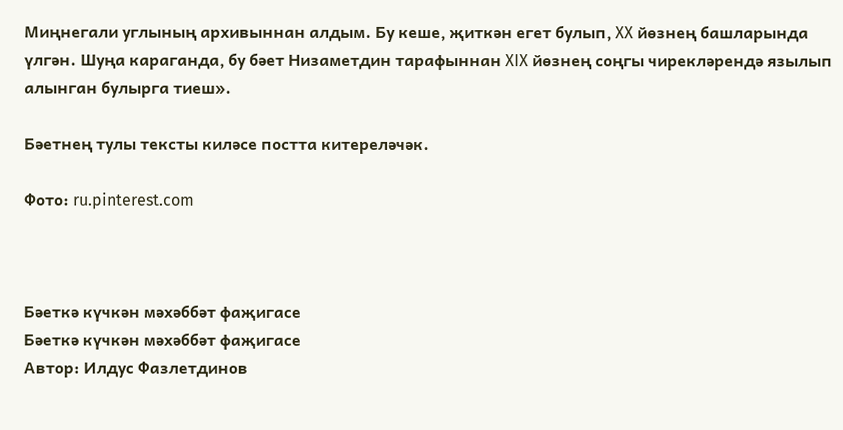Миңнегали углының архивыннан алдым. Бу кеше, җиткән егет булып, XX йөзнең башларында үлгән. Шуңа караганда, бу бәет Низаметдин тарафыннан XIX йөзнең соңгы чирекләрендә язылып алынган булырга тиеш».

Бәетнең тулы тексты киләсе постта китереләчәк.

Фото: ru.pinterest.com



Бәеткә күчкән мәхәббәт фаҗигасе
Бәеткә күчкән мәхәббәт фаҗигасе
Автор: Илдус Фазлетдинов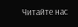Читайте нас